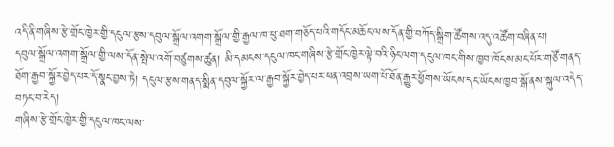འདི་ནི་གཞིས་རྩེ་གྲོང་ཁྱེར་གྱི་དངུལ་རྩས་དབུལ་སྒྲོལ་འགག་སྒྲོལ་གྱི་རྒྱལ་ཁ་ཕུ་ཐག་གཅོད་པའི་གདོང་མཆོང་ལས་དོན་གྱི་བཀོད་སྒྲིག་ཚོགས་འདུ་འཚོག་བཞིན་པ།
དབུལ་སྒྲོལ་འགག་སྒྲོལ་གྱི་ལས་དོན་སྤེལ་འགོ་བཙུགས་ཚུན། མི་དམངས་དངུལ་ཁང་གཞིས་རྩེ་གྲོང་ཁྱེར་ལྟེ་བའི་ཉིང་ལག་དངུལ་ཁང་གིས་ཁྱབ་ཁོངས་མང་པོར་གཙོ་གནད་ཐོག་རྒྱབ་སྐྱོར་བྱེད་པར་དོ་སྣང་བྱས་ཏེ། དངུལ་རྩས་གནད་སྨིན་དབུལ་སྐྱོར་ལ་རྒྱབ་སྐྱོར་བྱེད་པར་ཕན་འབྲས་ཡག་པོ་ཐོན་རྒྱུར་ཕྱོགས་ཡོངས་དང་ཡོངས་ཁྱབ་སྒོ་ནས་སྐུལ་འདེད་བཏང་བ་རེད།
གཞིས་རྩེ་གྲོང་ཁྱེར་གྱི་དངུལ་ཁང་ལས་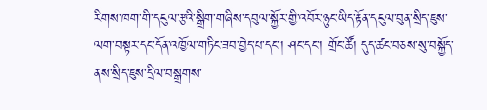རིགས་ཁག་གི་དངུལ་རྩའི་སྒྲིག་གཞིས་དབུལ་སྐྱོར་གྱི་འབོར་ཉུང་ཡིད་རྟོན་དངུལ་བུན་སྲིད་ཇུས་ལག་བསྟར་དང་དོན་འཁྱོལ་གཏིང་ཟབ་བྱེད་པ་དང་། ཤང་དང་། གྲོང་ཚོ། དུད་ཚང་བཅས་སུ་བསྐྱོད་ནས་སྲིད་ཇུས་དྲིལ་བསྒྲགས་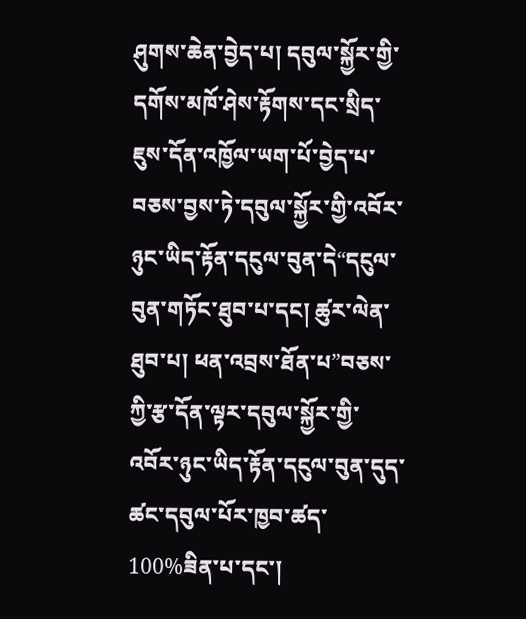ཤུགས་ཆེན་བྱེད་པ། དབུལ་སྐྱོར་གྱི་དགོས་མཁོ་ཤེས་རྟོགས་དང་སྲིད་ཇུས་དོན་འཁྱོལ་ཡག་པོ་བྱེད་པ་བཅས་བྱས་ཏེ་དབུལ་སྐྱོར་གྱི་འབོར་ཉུང་ཡིད་རྟོན་དངུལ་བུན་དེ“དངུལ་བུན་གཏོང་ཐུབ་པ་དང། ཚུར་ལེན་ཐུབ་པ། ཕན་འབྲས་ཐོན་པ”བཅས་ཀྱི་རྩ་དོན་ལྟར་དབུལ་སྐྱོར་གྱི་འབོར་ཉུང་ཡིད་རྟོན་དངུལ་བུན་དུད་ཚང་དབུལ་པོར་ཁྱབ་ཚད་100%ཟིན་པ་དང་།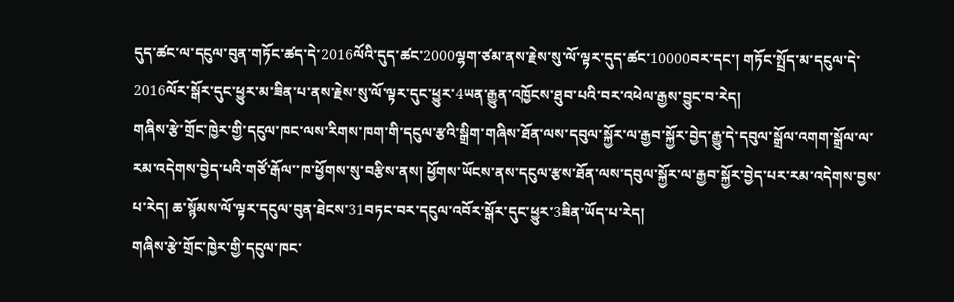དུད་ཚང་ལ་དངུལ་བུན་གཏོང་ཚད་དེ་2016ལོའི་དུད་ཚང་2000ལྷག་ཙམ་ནས་རྗེས་སུ་ལོ་ལྟར་དུད་ཚང་10000བར་དང་། གཏོང་སྤྲོད་མ་དངུལ་དེ་2016ལོར་སྒོར་དུང་ཕྱུར་མ་ཟིན་པ་ནས་རྗེས་སུ་ལོ་ལྟར་དུང་ཕྱུར་4ཡན་རྒྱུན་འཁྱོངས་ཐུབ་པའི་བར་འཕེལ་རྒྱས་བྱུང་བ་རེད།
གཞིས་རྩེ་གྲོང་ཁྱེར་གྱི་དངུལ་ཁང་ལས་རིགས་ཁག་གི་དངུལ་རྩའི་སྒྲིག་གཞིས་ཐོན་ལས་དབུལ་སྐྱོར་ལ་རྒྱབ་སྐྱོར་བྱེད་རྒྱུ་དེ་དབུལ་སྒྲོལ་འགག་སྒྲོལ་ལ་རམ་འདེགས་བྱེད་པའི་གཙོ་རྒོལ་་ཁ་ཕྱོགས་སུ་བརྩིས་ནས། ཕྱོགས་ཡོངས་ནས་དངུལ་རྩས་ཐོན་ལས་དབུལ་སྐྱོར་ལ་རྒྱབ་སྐྱོར་བྱེད་པར་རམ་འདེགས་བྱས་པ་རེད། ཆ་སྙོམས་ལོ་ལྟར་དངུལ་བུན་ཐེངས་31བཏང་བར་དངུལ་འབོར་སྒོར་དུང་ཕྱུར་3ཟིན་ཡོད་པ་རེད།
གཞིས་རྩེ་གྲོང་ཁྱེར་གྱི་དངུལ་ཁང་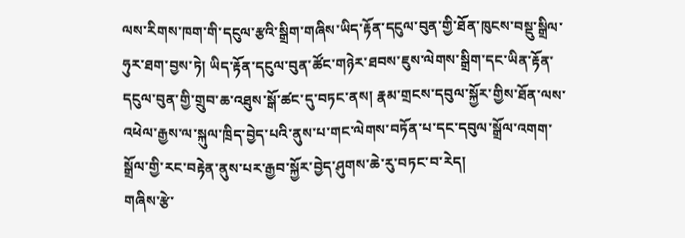ལས་རིགས་ཁག་གི་དངུལ་རྩའི་སྒྲིག་གཞིས་ཡིད་རྟོན་དངུལ་བུན་གྱི་ཐོན་ཁུངས་བསྡུ་སྒྲིལ་ཧུར་ཐག་བྱས་ཏེ། ཡིད་རྟོན་དངུལ་བུན་ཚོང་གཉེར་ཐབས་ཇུས་ལེགས་སྒྲིག་དང་ཡིན་རྟོན་དངུལ་བུན་གྱི་གྲུབ་ཆ་འཐུས་སྒོ་ཚང་དུ་བཏང་ནས། རྣམ་གྲངས་དབུལ་སྐྱོར་གྱིས་ཐོན་ལས་འཕེལ་རྒྱས་ལ་སྐུལ་ཁྲིད་བྱེད་པའི་ནུས་པ་གང་ལེགས་བཏོན་པ་དང་དབུལ་སྒྲོལ་འགག་སྒྲོལ་གྱི་རང་བརྟེན་ནུས་པར་རྒྱབ་སྐྱོར་བྱེད་ཤུགས་ཆེ་རུ་བཏང་བ་རེད།
གཞིས་རྩེ་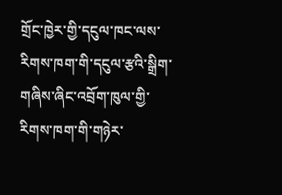གྲོང་ཁྱེར་གྱི་དངུལ་ཁང་ལས་རིགས་ཁག་གི་དངུལ་རྩའི་སྒྲིག་གཞིས་ཞིང་འབྲོག་ཁུལ་གྱི་རིགས་ཁག་གི་གཉེར་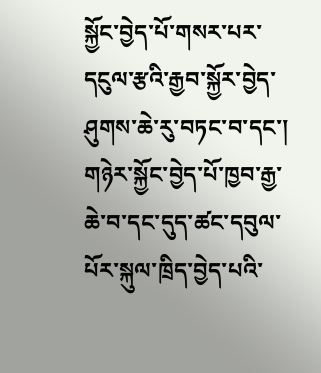སྐྱོང་བྱེད་པོ་གསར་པར་དངུལ་རྩའི་རྒྱབ་སྐྱོར་བྱེད་ཤུགས་ཆེ་རུ་བཏང་བ་དང་། གཉེར་སྐྱོང་བྱེད་པོ་ཁྱབ་རྒྱ་ཆེ་བ་དང་དུད་ཚང་དབུལ་པོར་སྐུལ་ཁྲིད་བྱེད་པའི་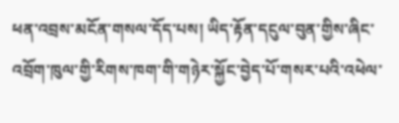ཕན་འབྲས་མངོན་གསལ་དོད་པས། ཡིད་རྟོན་དངུལ་བུན་གྱིས་ཞིང་འབྲོག་ཁུལ་གྱི་རིགས་ཁག་གི་གཉེར་སྐྱོང་བྱེད་པོ་གསར་པའི་འཕེལ་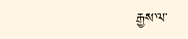རྒྱས་ལ་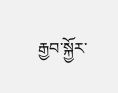རྒྱབ་སྐྱོར་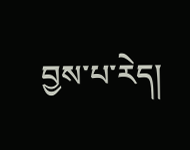བྱས་པ་རེད།